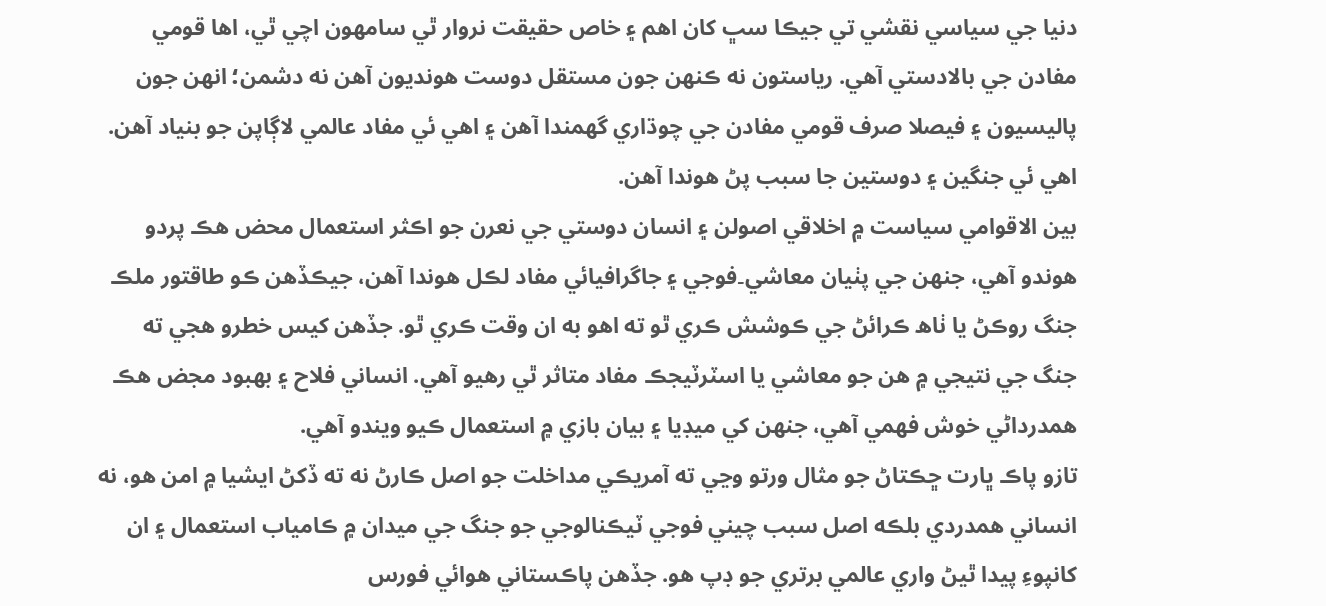دنيا جي سياسي نقشي تي جيڪا سڀ کان اهم ۽ خاص حقيقت نروار ٿي سامهون اچي ٿي، اها قومي مفادن جي بالادستي آهي. رياستون نه ڪنهن جون مستقل دوست هونديون آهن نه دشمن؛ انهن جون پاليسيون ۽ فيصلا صرف قومي مفادن جي چوڌاري گهمندا آهن ۽ اهي ئي مفاد عالمي لاڳاپن جو بنياد آهن. اهي ئي جنگين ۽ دوستين جا سبب پڻ هوندا آهن.
بين الاقوامي سياست ۾ اخلاقي اصولن ۽ انسان دوستي جي نعرن جو اڪثر استعمال محض هڪ پردو هوندو آهي، جنهن جي پٺيان معاشي۔فوجي ۽ جاگرافيائي مفاد لڪل هوندا آهن، جيڪڏهن ڪو طاقتور ملڪ جنگ روڪڻ يا ٺاھ ڪرائڻ جي ڪوشش ڪري ٿو ته اهو به ان وقت ڪري ٿو. جڏهن کيس خطرو هجي ته جنگ جي نتيجي ۾ هن جو معاشي يا اسٽرٽيجڪ مفاد متاثر ٿي رهيو آهي. انساني فلاح ۽ بهبود مجض هڪ همدرداڻي خوش فهمي آهي، جنهن کي ميڊيا ۽ بيان بازي ۾ استعمال ڪيو ويندو آهي.
تازو پاڪ ڀارت ڇڪتاڻ جو مثال ورتو وڃي ته آمريڪي مداخلت جو اصل ڪارڻ نه ته ڏکڻ ايشيا ۾ امن هو، نه انساني همدردي بلڪه اصل سبب چيني فوجي ٽيڪنالوجي جو جنگ جي ميدان ۾ ڪامياب استعمال ۽ ان کانپوءِ پيدا ٿيڻ واري عالمي برتري جو ڊپ هو. جڏهن پاڪستاني هوائي فورس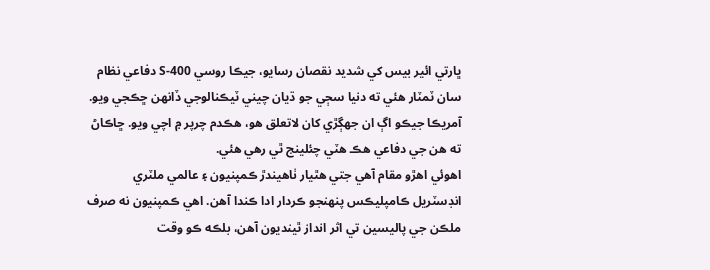ڀارتي ائير بيس کي شديد نقصان رسايو، جيڪا روسي S-400 دفاعي نظام سان ٽمٽار هئي ته دنيا سڄي جو ڌيان چيني ٽيڪنالوجي ڏانهن ڇڪجي ويو. آمريڪا جيڪو اڳ ان جهڳڙي کان لاتعلق هو، هڪدم چرپر ۾ اچي ويو. ڇاڪاڻ ته هن جي دفاعي هڪ هٽي چئلينج ٿي رهي هئي.
اهوئي اهڙو مقام آهي جتي هٿيار ٺاهيندڙ ڪمپنيون ۽ عالمي ملٽري انڊسٽريل ڪامپليڪس پنهنجو ڪردار ادا ڪندا آهن. اهي ڪمپنيون نه صرف ملڪن جي پاليسين تي اثر انداز ٿينديون آهن، بلڪه ڪو وقت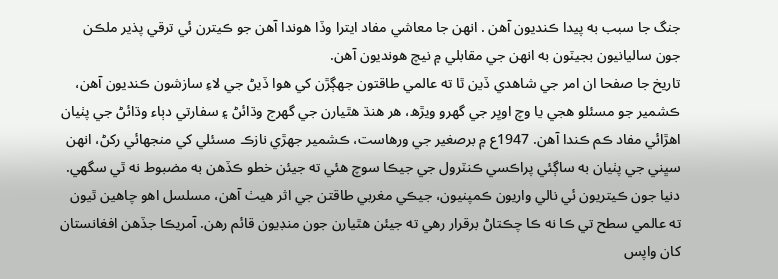جنگ جا سبب به پيدا ڪنديون آهن . انهن جا معاشي مفاد ايترا وڏا هوندا آهن جو ڪيترن ئي ترقي پذير ملڪن جون ساليانيون بجيٽون به انهن جي مقابلي ۾ نيچ هونديون آهن.
تاريخ جا صفحا ان امر جي شاهدي ڏين ٿا ته عالمي طاقتون جهڳڙن کي هوا ڏيڻ جي لاءِ سازشون ڪنديون آهن، ڪشمير جو مسئلو هجي يا وچ اوڀر جي گهرو ويڙھ، هر هنڌ هٿيارن جي گهرج وڌائڻ ۽ سفارتي دٻاء وڌائڻ جي پٺيان اهڙائي مفاد ڪم ڪندا آهن. 1947ع ۾ برصغير جي ورهاست، ڪشمير جهڙي نازڪ مسئلي کي منجهائي رکڻ، انهن سڀني جي پٺيان به ساڳئي پراڪسي ڪنٽرول جي جيڪا سوچ هئي ته جيئن خطو ڪڏهن به مضبوط نه ٿي سگهي. دنيا جون ڪيتريون ئي نالي واريون ڪمپنيون، جيڪي مغربي طاقتن جي اثر هيٺ آهن، مسلسل اهو چاهين ٿيون ته عالمي سطح تي ڪا نه ڪا چڪتاڻ برقرار رهي ته جيئن هٿيارن جون منڊيون قائم رهن. آمريڪا جڏهن افغانستان کان واپس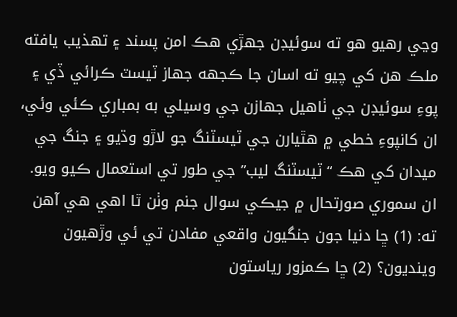وڃي رهيو هو ته سوئيڊن جهڙي هڪ امن پسند ۽ تهذيب يافته ملڪ هن کي چيو ته اسان جا ڪجهه جهاز ٽيسٽ ڪرائي ڏي ۽ پوءِ سوئيڊن جي ٺاهيل جهازن جي وسيلي به بمباري ڪئي وئي، ان کانپوءِ خطي ۾ هٿيارن جي ٽيسٽنگ جو لاڙو وڌيو ۽ جنگ جي ميدان کي هڪ “ٽيسٽنگ ليب” جي طور تي استعمال ڪيو ويو.
ان سموري صورتحال ۾ جيڪي سوال جنم وٺن ٿا اهي هي آهن ته: (1) ڇا دنيا جون جنگيون واقعي مفادن تي ئي وڙھيون وينديون؟ (2) ڇا ڪمزور رياستون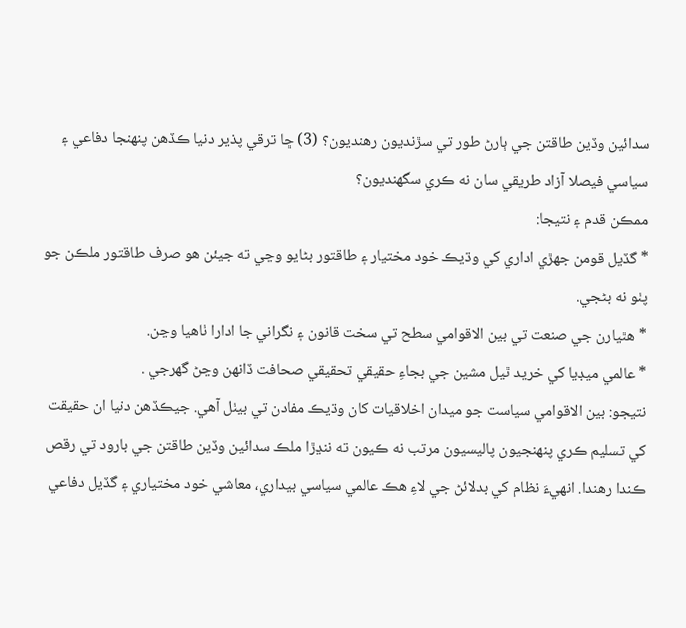سدائين وڏين طاقتن جي ٻارڻ طور تي سڙنديون رهنديون؟ (3) ڇا ترقي پذير دنيا ڪڏهن پنهنجا دفاعي ۽ سياسي فيصلا آزاد طريقي سان نه ڪري سگهنديون؟
ممڪن قدم ۽ نتيجا:
* گڏيل قومن جهڙي اداري کي وڌيڪ خود مختيار ۽ طاقتور بڻايو وڃي ته جيئن هو صرف طاقتور ملڪن جو پٺو نه بڻجي.
* هٿيارن جي صنعت تي بين الاقوامي سطح تي سخت قانون ۽ نگراني جا ادارا ٺاهيا وڃن.
* عالمي ميڊيا کي خريد ٿيل مشين جي بجاءِ حقيقي تحقيقي صحافت ڏانهن وڃڻ گهرجي .
نتيجو: بين الاقوامي سياست جو ميدان اخلاقيات کان وڌيڪ مفادن تي بيٺل آهي. جيڪڏهن دنيا ان حقيقت کي تسليم ڪري پنهنجيون پاليسيون مرتب نه ڪيون ته ننڍڙا ملڪ سدائين وڏين طاقتن جي بارود تي رقص ڪندا رهندا. انهيءَ نظام کي بدلائڻ جي لاءِ هڪ عالمي سياسي بيداري، معاشي خود مختياري ۽ گڏيل دفاعي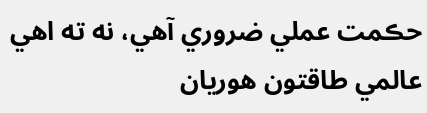حڪمت عملي ضروري آهي، نه ته اهي عالمي طاقتون هوريان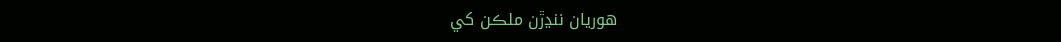هوريان ننڍڙن ملڪن کي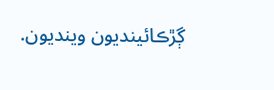ڳڙڪائينديون وينديون.